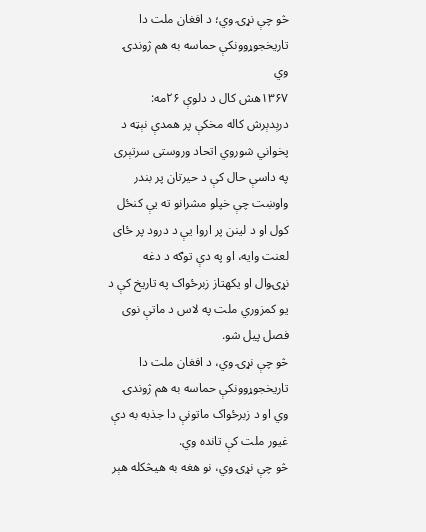څو چې نړۍ وي؛ د افغان ملت دا تاريخجوړوونکې حماسه به هم ژوندۍ وي
۱۳۶۷ھش کال د دلوې ۲۶مه:
درېدېرش كاله مخكې پر همدې نېټه د پخواني شوروي اتحاد وروستی سرتېری په داسې حال کې د حيرتان پر بندر واوښت چې خپلو مشرانو ته يې کنځل کول او د لينن پر اروا يې د درود پر ځای لعنت وايه، او په دې توګه د دغه نړۍوال او يکهتاز زبرځواک په تاريخ كې د يو کمزوري ملت په لاس د ماتې نوى فصل پيل شو.
څو چې نړۍ وي، د افغان ملت دا تاريخجوړوونکې حماسه به هم ژوندۍ وي او د زبرځواک ماتونې دا جذبه به دې غيور ملت کې تانده وي.
څو چې نړۍ وي، نو هغه به هيڅکله هېر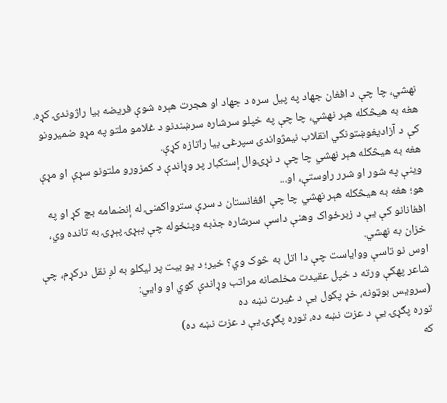نهشي، چا چې د افغان جهاد په پيل سره د جهاد او هجرت هېره شوې فريضه بيا راژوندۍ کړه.
هغه به هيڅکله هېر نهشي، چا چې په خپلو سرشاره سرښندنو د غلامو ملتو په مړو ضميرونو کې د آزاديغوښتونکي انقلاب نيمژواندۍ سپرغۍ بيا راتازه کړې.
هغه به هيڅکله هېر نهشي چا چې د نړۍوال إستکبار پر وړاندې د کمزورو ملتونو سړې او مړې وينې په شور او شرر راوستې، او...
هو؛ هغه به هيڅکله هېر نهشي چا چې افغانستان د سرې سترواکمنۍ له إنضمامه بچ کړ او په افغانانو کې يې د زبرځواک وهنې داسې سرشاره جذبه وپنځوله چې پېړۍ پېړۍ به تانده وي، خزان به نهشي.
اوس نو تاسې ووایاست چې دا اتل به څوک وي؟ خير؛ د يو بيت پر ليکلو به لږ نقل درکړم، چې شاعر پهکې ورته د خپل عقيدت مخلصانه مراتب وړاندې کوي او وايي:
(سرويس بوټونه، خړ پکول يې د غيرت نښه ده
توره پګړۍ يې د عزت نښه ده، توره پګړۍ يې د عزت نښه ده)
که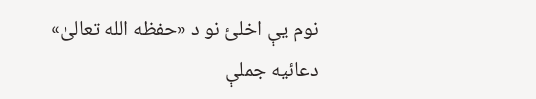نوم يې اخلئ نو د «حفظه الله تعالیٰ» دعائيه جملې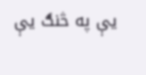يې په څنګ يې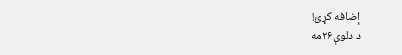إضافه کړئ!
د دلوې۲۶مه